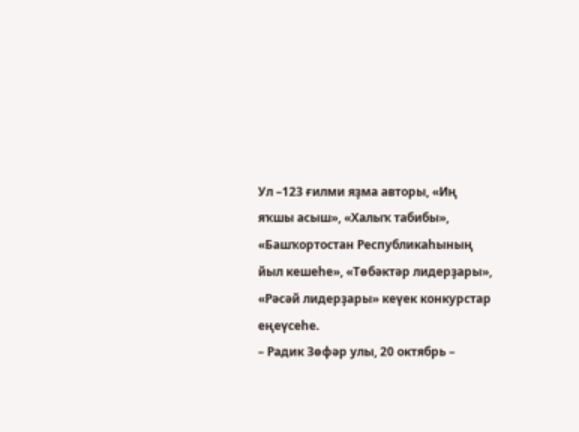Ул –123 ғилми яҙма авторы, «Иң яҡшы асыш», «Халыҡ табибы», «Башҡортостан Республикаһының йыл кешеһе», «Төбәктәр лидерҙары», «Рәсәй лидерҙары» кеүек конкурстар еңеүсеһе.
– Радик Зөфәр улы, 20 октябрь –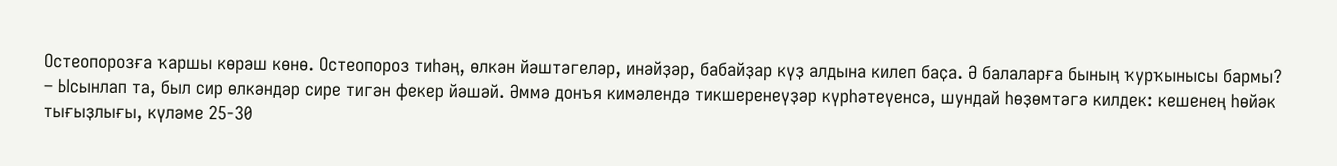Остеопорозға ҡаршы көрәш көнө. Остеопороз тиһәң, өлкән йәштәгеләр, инәйҙәр, бабайҙар күҙ алдына килеп баҫа. Ә балаларға бының ҡурҡынысы бармы?
– Ысынлап та, был сир өлкәндәр сире тигән фекер йәшәй. Әммә донъя кимәлендә тикшеренеүҙәр күрһәтеүенсә, шундай һөҙөмтәгә килдек: кешенең һөйәк тығыҙлығы, күләме 25-30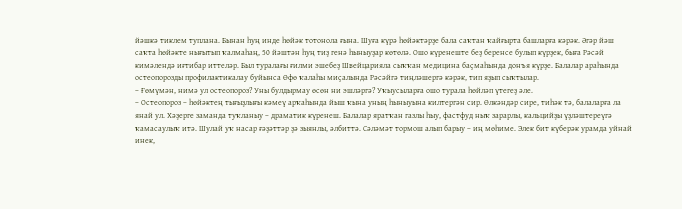йәшкә тиклем туплана. Бынан һуң инде һөйәк тотонола ғына. Шуға күрә һөйәктәрҙе бала саҡтан ҡайғырта башларға кәрәк. Әгәр йәш саҡта һөйәкте нығытып ҡалмаһаң, 50 йәштән һуң тиҙ генә һыныуҙар көтөлә. Ошо күренеште беҙ беренсе булып күрҙек, быға Рәсәй кимәлендә иғтибар иттеләр. Был туралағы ғилми эшебеҙ Швейцарияла сыҡҡан медицина баҫмаһында донъя күрҙе. Балалар араһында остеопорозды профилактикалау буйынса Өфө ҡалаһы миҫалында Рәсәйгә тиңләшергә кәрәк, тип яҙып сыҡтылар.
– Ғөмүмән, нимә ул остеопороз? Уны булдырмау өсөн ни эшләргә? Уҡыусыларға ошо турала һөйләп үтегеҙ әле.
– Остеопороз – һөйәктең тығыҙлығы кәмеү арҡаһында йыш ҡына уның һыныуына килтергән сир. Өлкәндәр сире, тиһәк тә, балаларға ла янай ул. Хәҙерге заманда туҡланыу – драматик күренеш. Балалар яратҡан газлы һыу, фастфуд ныҡ зарарлы, кальцийҙы үҙләштереүгә ҡамасаулыҡ итә. Шулай уҡ насар ғәҙәттәр ҙә зыянлы, әлбиттә. Сәләмәт тормош алып барыу – иң мөһиме. Элек бит күберәк урамда уйнай инек,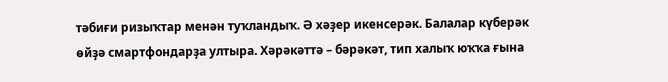тәбиғи ризыҡтар менән туҡландыҡ. Ә хәҙер икенсерәк. Балалар күберәк өйҙә смартфондарҙа ултыра. Хәрәкәттә – бәрәкәт, тип халыҡ юҡҡа ғына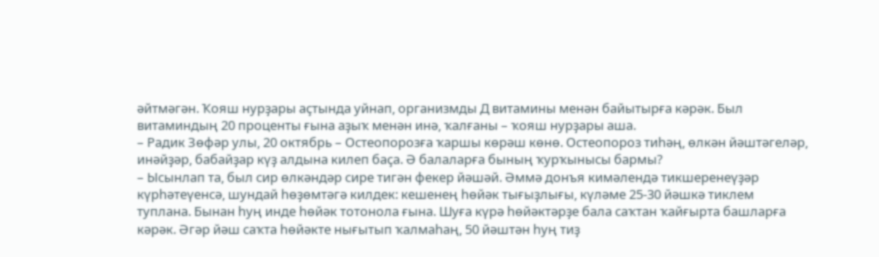әйтмәгән. Ҡояш нурҙары аҫтында уйнап, организмды Д витамины менән байытырға кәрәк. Был витаминдың 20 проценты ғына аҙыҡ менән инә, ҡалғаны – ҡояш нурҙары аша.
– Радик Зөфәр улы, 20 октябрь – Остеопорозға ҡаршы көрәш көнө. Остеопороз тиһәң, өлкән йәштәгеләр, инәйҙәр, бабайҙар күҙ алдына килеп баҫа. Ә балаларға бының ҡурҡынысы бармы?
– Ысынлап та, был сир өлкәндәр сире тигән фекер йәшәй. Әммә донъя кимәлендә тикшеренеүҙәр күрһәтеүенсә, шундай һөҙөмтәгә килдек: кешенең һөйәк тығыҙлығы, күләме 25-30 йәшкә тиклем туплана. Бынан һуң инде һөйәк тотонола ғына. Шуға күрә һөйәктәрҙе бала саҡтан ҡайғырта башларға кәрәк. Әгәр йәш саҡта һөйәкте нығытып ҡалмаһаң, 50 йәштән һуң тиҙ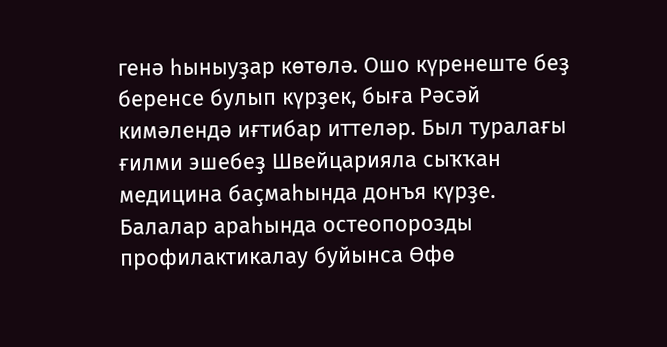генә һыныуҙар көтөлә. Ошо күренеште беҙ беренсе булып күрҙек, быға Рәсәй кимәлендә иғтибар иттеләр. Был туралағы ғилми эшебеҙ Швейцарияла сыҡҡан медицина баҫмаһында донъя күрҙе. Балалар араһында остеопорозды профилактикалау буйынса Өфө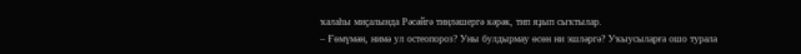ҡалаһы миҫалында Рәсәйгә тиңләшергә кәрәк, тип яҙып сыҡтылар.
– Ғөмүмән, нимә ул остеопороз? Уны булдырмау өсөн ни эшләргә? Уҡыусыларға ошо турала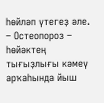һөйләп үтегеҙ әле.
– Остеопороз – һөйәктең тығыҙлығы кәмеү арҡаһында йыш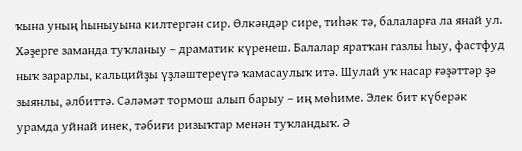ҡына уның һыныуына килтергән сир. Өлкәндәр сире, тиһәк тә, балаларға ла янай ул. Хәҙерге заманда туҡланыу – драматик күренеш. Балалар яратҡан газлы һыу, фастфуд ныҡ зарарлы, кальцийҙы үҙләштереүгә ҡамасаулыҡ итә. Шулай уҡ насар ғәҙәттәр ҙә зыянлы, әлбиттә. Сәләмәт тормош алып барыу – иң мөһиме. Элек бит күберәк урамда уйнай инек, тәбиғи ризыҡтар менән туҡландыҡ. Ә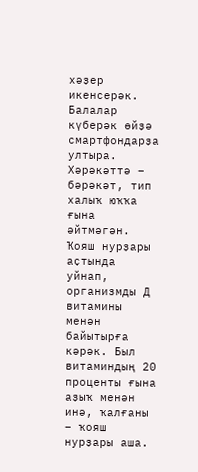хәҙер икенсерәк. Балалар күберәк өйҙә смартфондарҙа ултыра. Хәрәкәттә – бәрәкәт, тип халыҡ юҡҡа ғына әйтмәгән. Ҡояш нурҙары аҫтында уйнап, организмды Д витамины менән байытырға кәрәк. Был витаминдың 20 проценты ғына аҙыҡ менән инә, ҡалғаны – ҡояш нурҙары аша.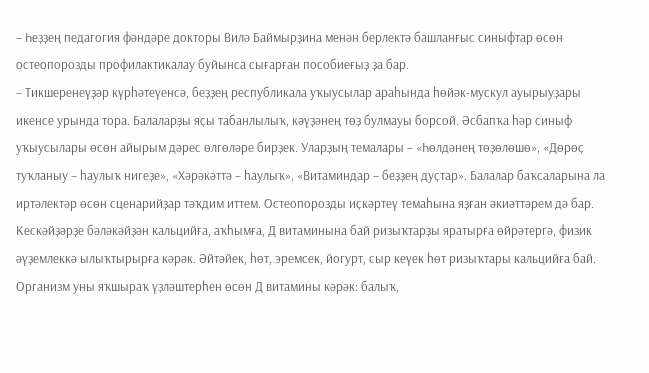– Һеҙҙең педагогия фәндәре докторы Вилә Баймырҙина менән берлектә башланғыс синыфтар өсөн остеопорозды профилактикалау буйынса сығарған пособиеғыҙ ҙа бар.
– Тикшеренеүҙәр күрһәтеүенсә, беҙҙең республикала уҡыусылар араһында һөйәк-мускул ауырыуҙары икенсе урында тора. Балаларҙы яҫы табанлылыҡ, кәүҙәнең төҙ булмауы борсой. Әсбапҡа һәр синыф уҡыусылары өсөн айырым дәрес өлгөләре бирҙек. Уларҙың темалары – «Һөлдәнең төҙөлөшө», «Дөрөҫ туҡланыу – һаулыҡ нигеҙе», «Хәрәкәттә – һаулыҡ», «Витаминдар – беҙҙең дуҫтар». Балалар баҡсаларына ла иртәлектәр өсөн сценарийҙар тәҡдим иттем. Остеопорозды иҫкәртеү темаһына яҙған әкиәттәрем дә бар. Кескәйҙәрҙе бәләкәйҙән кальцийға, аҡһымға, Д витаминына бай ризыҡтарҙы яратырға өйрәтергә, физик әүҙемлеккә ылыҡтырырға кәрәк. Әйтәйек, һөт, эремсек, йогурт, сыр кеүек һөт ризыҡтары кальцийға бай. Организм уны яҡшыраҡ үҙләштерһен өсөн Д витамины кәрәк: балыҡ,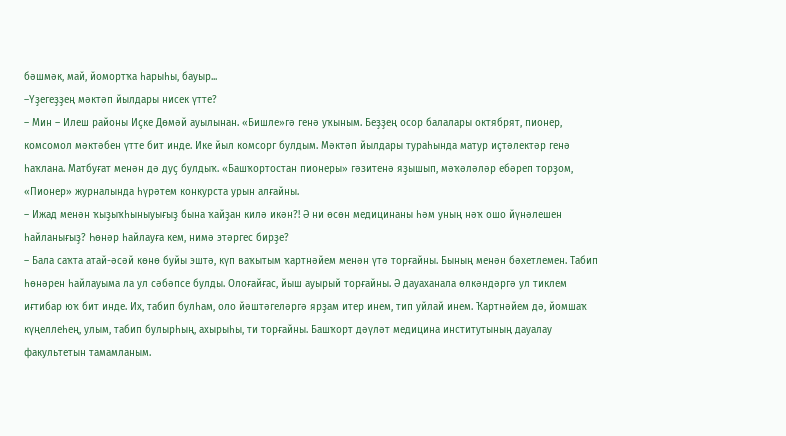бәшмәк, май, йомортҡа һарыһы, бауыр...
–Үҙегеҙҙең мәктәп йылдары нисек үтте?
– Мин – Илеш районы Иҫке Дөмәй ауылынан. «Бишле»гә генә уҡыным. Беҙҙең осор балалары октябрят, пионер, комсомол мәктәбен үтте бит инде. Ике йыл комсорг булдым. Мәктәп йылдары тураһында матур иҫтәлектәр генә һаҡлана. Матбуғат менән дә дуҫ булдыҡ. «Башҡортостан пионеры» гәзитенә яҙышып, мәҡәләләр ебәреп торҙом, «Пионер» журналында һүрәтем конкурста урын алғайны.
– Ижад менән ҡыҙыҡһыныуығыҙ бына ҡайҙан килә икән?! Ә ни өсөн медицинаны һәм уның нәҡ ошо йүнәлешен һайланығыҙ? Һөнәр һайлауға кем, нимә этәргес бирҙе?
– Бала саҡта атай-әсәй көнө буйы эштә, күп ваҡытым ҡартнәйем менән үтә торғайны. Бының менән бәхетлемен. Табип һөнәрен һайлауыма ла ул сәбәпсе булды. Олоғайғас, йыш ауырый торғайны. Ә дауаханала өлкәндәргә ул тиклем иғтибар юҡ бит инде. Их, табип булһам, оло йәштәгеләргә ярҙам итер инем, тип уйлай инем. Ҡартнәйем дә, йомшаҡ күңеллеһең, улым, табип булырһың, ахырыһы, ти торғайны. Башҡорт дәүләт медицина институтының дауалау факультетын тамамланым.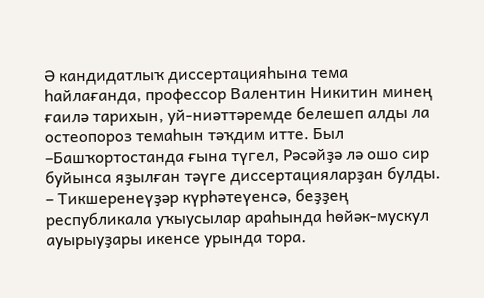Ә кандидатлыҡ диссертацияһына тема һайлағанда, профессор Валентин Никитин минең ғаилә тарихын, уй-ниәттәремде белешеп алды ла остеопороз темаһын тәҡдим итте. Был –Башҡортостанда ғына түгел, Рәсәйҙә лә ошо сир буйынса яҙылған тәүге диссертацияларҙан булды.
– Тикшеренеүҙәр күрһәтеүенсә, беҙҙең республикала уҡыусылар араһында һөйәк-мускул ауырыуҙары икенсе урында тора.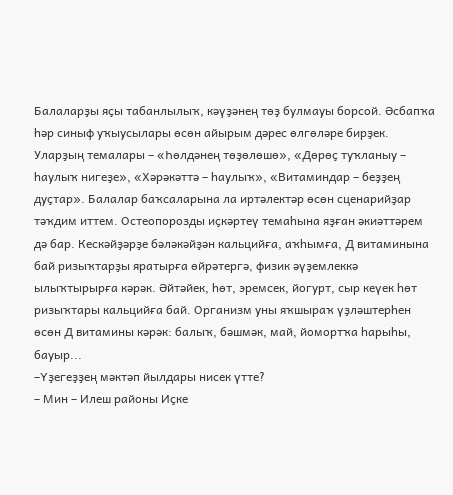Балаларҙы яҫы табанлылыҡ, кәүҙәнең төҙ булмауы борсой. Әсбапҡа һәр синыф уҡыусылары өсөн айырым дәрес өлгөләре бирҙек. Уларҙың темалары – «Һөлдәнең төҙөлөшө», «Дөрөҫ туҡланыу – һаулыҡ нигеҙе», «Хәрәкәттә – һаулыҡ», «Витаминдар – беҙҙең дуҫтар». Балалар баҡсаларына ла иртәлектәр өсөн сценарийҙар тәҡдим иттем. Остеопорозды иҫкәртеү темаһына яҙған әкиәттәрем дә бар. Кескәйҙәрҙе бәләкәйҙән кальцийға, аҡһымға, Д витаминына бай ризыҡтарҙы яратырға өйрәтергә, физик әүҙемлеккә ылыҡтырырға кәрәк. Әйтәйек, һөт, эремсек, йогурт, сыр кеүек һөт ризыҡтары кальцийға бай. Организм уны яҡшыраҡ үҙләштерһен өсөн Д витамины кәрәк: балыҡ, бәшмәк, май, йомортҡа һарыһы, бауыр...
–Үҙегеҙҙең мәктәп йылдары нисек үтте?
– Мин – Илеш районы Иҫке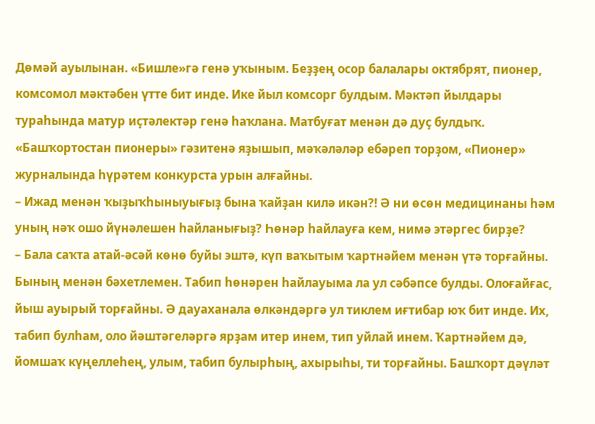Дөмәй ауылынан. «Бишле»гә генә уҡыным. Беҙҙең осор балалары октябрят, пионер, комсомол мәктәбен үтте бит инде. Ике йыл комсорг булдым. Мәктәп йылдары тураһында матур иҫтәлектәр генә һаҡлана. Матбуғат менән дә дуҫ булдыҡ. «Башҡортостан пионеры» гәзитенә яҙышып, мәҡәләләр ебәреп торҙом, «Пионер» журналында һүрәтем конкурста урын алғайны.
– Ижад менән ҡыҙыҡһыныуығыҙ бына ҡайҙан килә икән?! Ә ни өсөн медицинаны һәм уның нәҡ ошо йүнәлешен һайланығыҙ? Һөнәр һайлауға кем, нимә этәргес бирҙе?
– Бала саҡта атай-әсәй көнө буйы эштә, күп ваҡытым ҡартнәйем менән үтә торғайны. Бының менән бәхетлемен. Табип һөнәрен һайлауыма ла ул сәбәпсе булды. Олоғайғас, йыш ауырый торғайны. Ә дауаханала өлкәндәргә ул тиклем иғтибар юҡ бит инде. Их, табип булһам, оло йәштәгеләргә ярҙам итер инем, тип уйлай инем. Ҡартнәйем дә, йомшаҡ күңеллеһең, улым, табип булырһың, ахырыһы, ти торғайны. Башҡорт дәүләт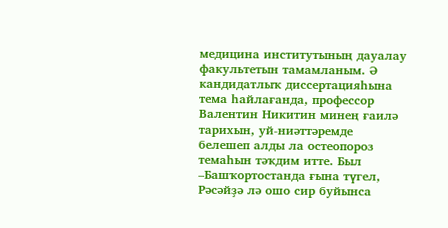медицина институтының дауалау факультетын тамамланым. Ә кандидатлыҡ диссертацияһына тема һайлағанда, профессор Валентин Никитин минең ғаилә тарихын, уй-ниәттәремде белешеп алды ла остеопороз темаһын тәҡдим итте. Был –Башҡортостанда ғына түгел, Рәсәйҙә лә ошо сир буйынса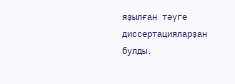яҙылған тәүге диссертацияларҙан булды.